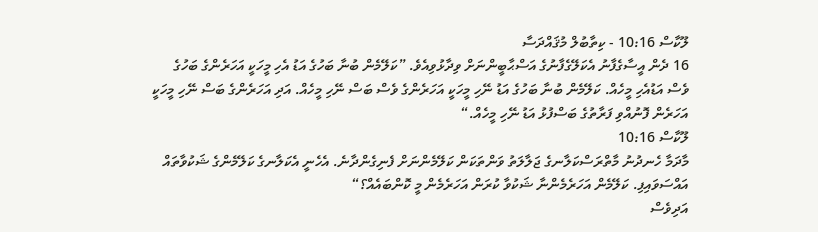ލޫކާސް 10:16 - ކިތާބުލް މުޤައްދަސާ
16 ދެން އީސާގެފާނު އެކަލޭގެފާނުގެ އަސްޙާބީންނަށް ވިދާޅުވިއެވެ. ”ކަލޭމެން ބުނާ ބަހުގެ އަޑު އެހި މީހަކީ އަހަރެންގެ ބަހުގެ ވެސް އަޑުއެހި މީހެއް. ކަލޭމެން ބުނާ ބަހުގެ އަޑު ނޭހި މީހަކީ އަހަރެންގެ ވެސް ބަސް ނޭހި މީހެއް. އަދި އަހަރެންގެ ބަސް ނޭހި މީހަކީ އަހަރެން ފޮނުއްވި ފަރާތުގެ ބަސްފުޅު އަޑު ނޭހި މީހެއް.“
ލޫކާސް 10:16
މާދަމާ ހެނދުނު މާތްރަސްކަލާނގެ ޖަލާލަތު ވަންތަކަން ކަލޭމެންނަށް ފެނިގެންދާނެ. އެހެނީ އެކަލާނގެ ކަލޭމެންގެ ޝަކުވާތައް އައްސަވައިފި. ކަލޭމެން އަހަރެމެންނާ ޝަކުވާ ކުރަން އަހަރެމެން މީ ކޮންބައެއް؟“
އަދިވެސް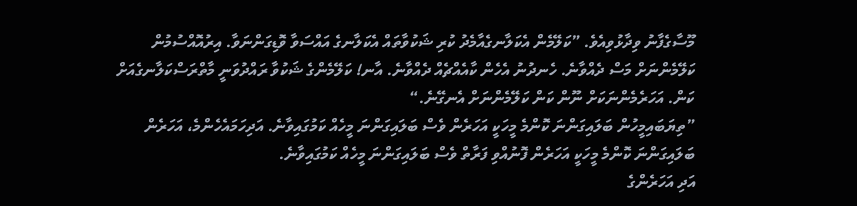މޫސާގެފާނު ވިދާޅުވިއެވެ. ”ކަލޭމެން އެކަލާނގެއާމެދު ކުރި ޝަކުވާތައް އެކަލާނގެ އައްސަވާ ވޮޑިގަންނަވާ. އިރުއޮއްސުމުން ކަލޭމެންނަށް މަސް ދެއްވާނެ. ހެނދުނު އެހެން ކާއެއްޗެއް ދެއްވާނެ. އާނ! ކަލޭމެންގެ ޝަކުވާ ރައްދުވަނީ މާތްރަސްކަލާނގެއަށް ކަން. އަހަރެމެންނަކަށް ނޫން ކަން ކަލޭމެންނަށް އެނގޭނެ.“
”ތިޔަބައިމީހުން ބަލައިގަންނަ ކޮންމެ މީހަކީ އަހަރެން ވެސް ބަލައިގަންނަ މީހެއް ކަމުގައިވާނެ. އަދިހަމައެހެންމެ، އަހަރެން ބަލައިގަންނަ ކޮންމެ މީހަކީ އަހަރެން ފޮނުއްވި ފަރާތް ވެސް ބަލައިގަންނަ މީހެއް ކަމުގައިވާނެ.
އަދި އަހަރެންގެ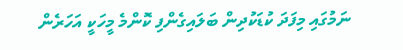ނަމުގައި މިފަދަ ކުޑަކުދިން ބަލައިގެންފި ކޮންމެ މީހަކީ އަހަރެން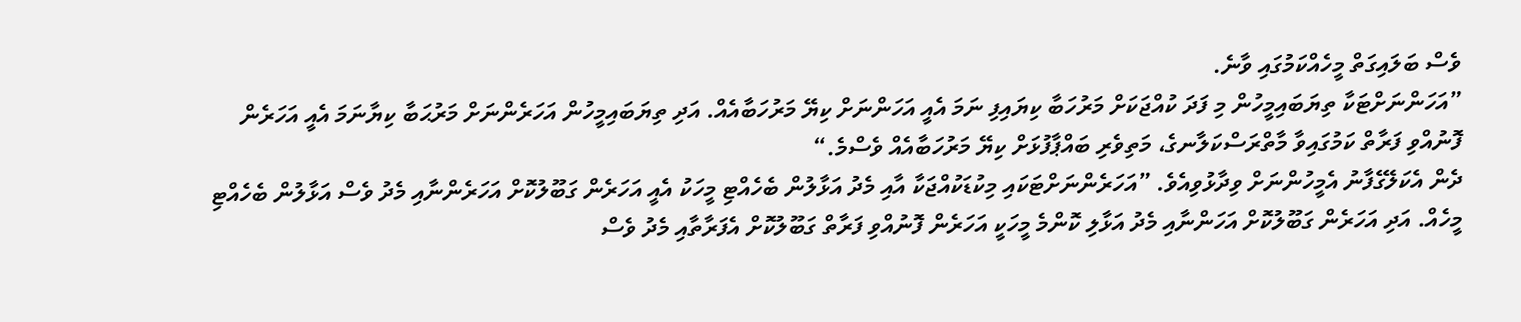ވެސް ބަލައިގަތް މީހެއްކަމުގައި ވާނެ.
”އަހަންނަށްޓަކާ ތިޔަބައިމީހުން މި ފަދަ ކުއްޖަކަށް މަރުހަބާ ކިޔައިފި ނަމަ އެއީ އަހަންނަށް ކިޔޭ މަރުހަބާއެއް. އަދި ތިޔަބައިމީހުން އަހަރެންނަށް މަރުޙަބާ ކިޔާނަމަ އެއީ އަހަރެން ފޮނުއްވި ފަރާތް ކަމުގައިވާ މާތްރަސްކަލާނގެ، މަތިވެރި ބައްޕާފުޅަށް ކިޔޭ މަރުހަބާއެއް ވެސްމެ.“
ދެން އެކަލޭގެފާނު އެމީހުންނަށް ވިދާޅުވިއެވެ. ”އަހަރެންނަށްޓަކައި މިކުޑަކުއްޖަކާ އާއި މެދު އަޅާލުން ބެހެއްޓި މީހަކު އެއީ އަހަރެން ގަބޫލުކޮށް އަހަރެންނާއި މެދު ވެސް އަޅާލުން ބެހެއްޓި މީހެއް. އަދި އަހަރެން ގަބޫލުކޮށް އަހަންނާއި މެދު އަޅާލި ކޮންމެ މީހަކީ އަހަރެން ފޮނުއްވި ފަރާތް ގަބޫލުކޮށް އެފަރާތާއި މެދު ވެސް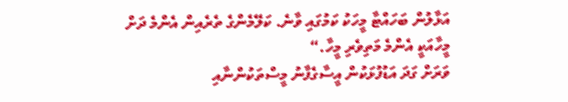އަޅާލުން ބަހައްޓާ މީހަކު ކަމުގައި ވާނެ. ކަލޭމެންގެ ތެރެއިން އެންމެ ދަށް މީހާއަކީ އެންމެ މަތިވެރި މީހާ.“
ވަރަށް ގަދަ އަޑުފުޅަކުން އީސާގެފާނު މީސްތަކުންނާއި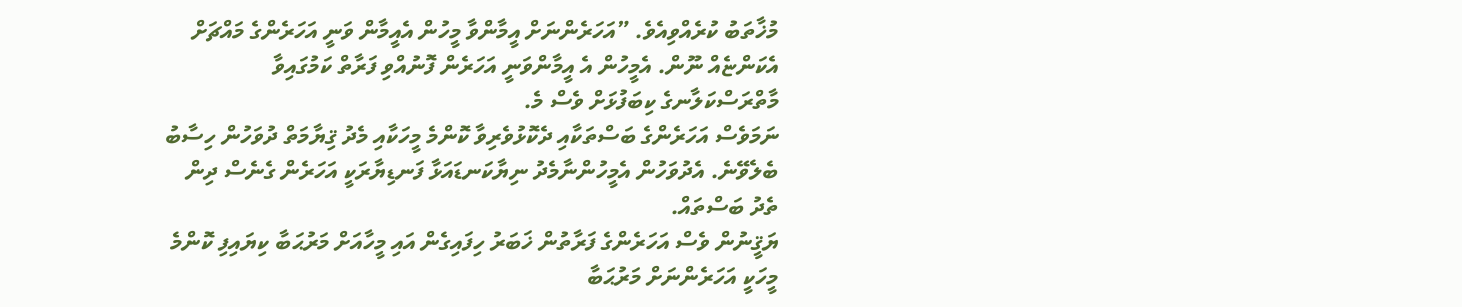މުޚާތަބު ކުރެއްވިއެވެ. ”އަހަރެންނަށް އީމާންވާ މީހުން އެއީމާން ވަނީ އަހަރެންގެ މައްޗަށް އެކަންޏެއް ނޫން. އެމީހުން އެ އީމާންވަނީ އަހަރެން ފޮނުއްވި ފަރާތް ކަމުގައިވާ މާތްރަސްކަލާނގެ ކިބަފުޅަށް ވެސް މެ.
ނަމަވެސް އަހަރެންގެ ބަސްތަކާއި ދެކޮޅުވެރިވާ ކޮންމެ މީހަކާއި މެދު ޤިޔާމަތް ދުވަހުން ހިސާބު ބެލެވޭނެ. އެދުވަހުން އެމީހުންނާމެދު ނިޔާކަނޑައަޅާ ފަނޑިޔާރަކީ އަހަރެން ގެނެސް ދިން ތެދު ބަސްތައް.
ޔަޤީނުން ވެސް އަހަރެންގެ ފަރާތުން ޚަބަރު ހިފައިގެން އައި މީހާއަށް މަރުޙަބާ ކިޔައިފި ކޮންމެ މީހަކީ އަހަރެންނަށް މަރުޙަބާ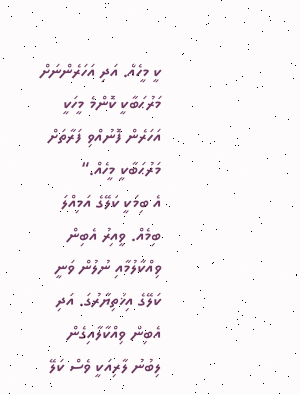ކީ މީހެއް. އަދި އަހަރެންނަށް މަރުޙަބާކީ ކޮންމެ މީހަކީ އަހަރެން ފޮނުއްވި ފަރާތަށް މަރުޙަބާކީ މީހެއް.“
އެ ބިމަކީ ކަލޭގެ އަމިއްލަ ބިމެއް. ވީއިރު އެބިން ވިއްކާލުމާއި ނުލުން ވަނީ ކަލޭގެ އިޚުތިޔާރުގަ. އަދި އެބިން ވިއްކާލާއިގެން ލިބުނު ލާރިއަކީ ވެސް ކަލޭ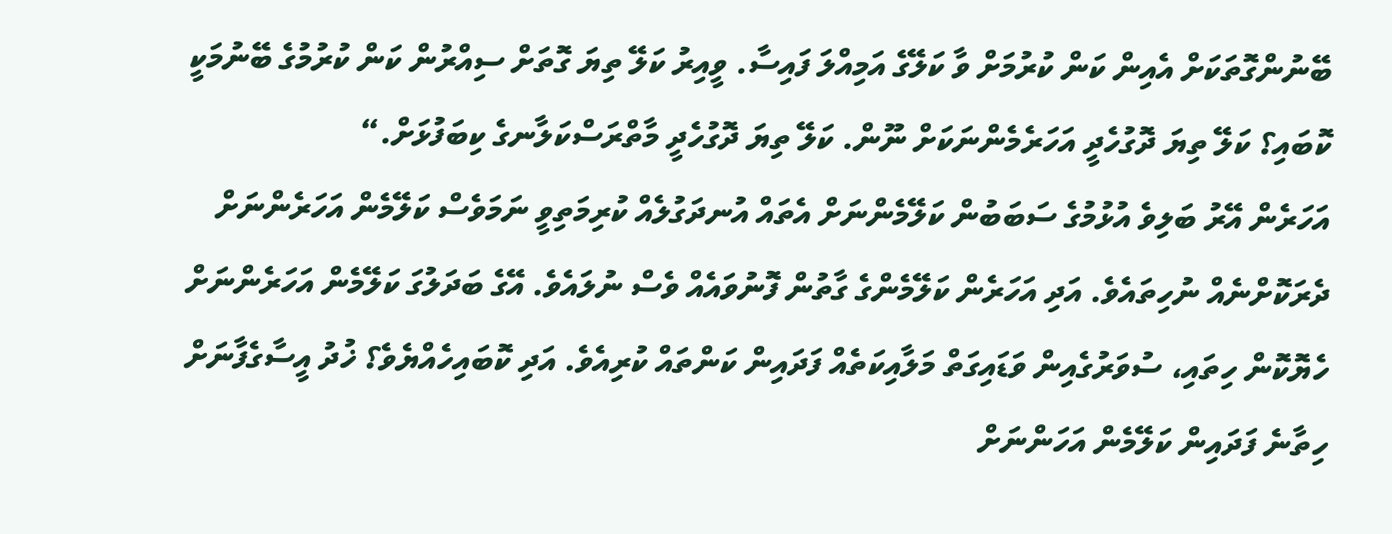ބޭނުންގޮތަކަށް އެއިން ކަން ކުރުމަށް ވާ ކަލޭގެ އަމިއްލަ ފައިސާ. ވީއިރު ކަލޭ ތިޔަ ގޮތަށް ސިއްރުން ކަން ކުރުމުގެ ބޭނުމަކީ ކޮބައި؟ ކަލޭ ތިޔަ ދޮގުހެދީ އަހަރެމެންނަކަށް ނޫން. ކަލޭ ތިޔަ ދޮގުހެދީ މާތްރަސްކަލާނގެ ކިބަފުޅަށް.“
އަހަރެން އޭރު ބަލިވެ އުޅުމުގެ ސަބަބުން ކަލޭމެންނަށް އެތައް އުނދަގުލެއް ކުރިމަތިވީ ނަމަވެސް ކަލޭމެން އަހަރެންނަށް ދެރަކޮށްނެއް ނުހިތައެވެ. އަދި އަހަރެން ކަލޭމެންގެ ގާތުން ފޮނުވައެއް ވެސް ނުލައެވެ. އޭގެ ބަދަލުގަ ކަލޭމެން އަހަރެންނަށް ހެޔޮކޮން ހިތައި، ސުވަރުގެއިން ވަޑައިގަތް މަލާއިކަތެއް ފަދައިން ކަންތައް ކުރިއެވެ. އަދި ކޮބައިހެއްޔެވެ؟ ޚުދު އީސާގެފާނަށް ހިތާނެ ފަދައިން ކަލޭމެން އަހަންނަށް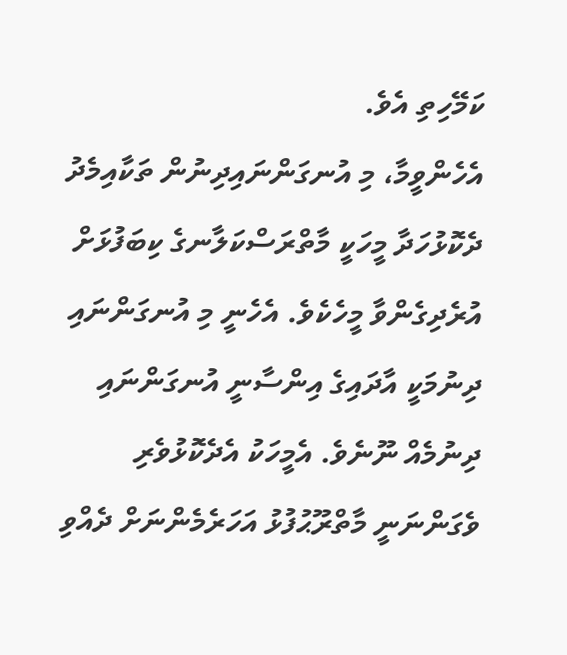ކަމޭހިތި އެވެ.
އެހެންވީމާ، މި އުނގަންނައިދިނުން ތަކާއިމެދު ދެކޮޅުހަދާ މީހަކީ މާތްރަސްކަލާނގެ ކިބަފުޅަށް އުރެދިގެންވާ މީހެކެވެ. އެހެނީ މި އުނގަންނައި ދިނުމަކީ އާދައިގެ އިންސާނީ އުނގަންނައި ދިނުމެއް ނޫނެވެ. އެމީހަކު އެދެކޮޅުވެރި ވެގަންނަނީ މާތްރޫޙުފުޅު އަހަރެމެންނަށް ދެއްވި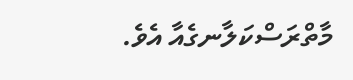މާތްރަސްކަލާނގެއާ އެވެ.